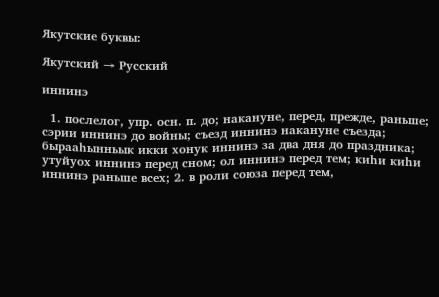Якутские буквы:

Якутский → Русский

иннинэ

  1. послелог, упр. осн. п. до; накануне, перед, прежде, раньше; сэрии иннинэ до войны; съезд иннинэ накануне съезда; бырааһынньык икки хонук иннинэ за два дня до праздника; утуйуох иннинэ перед сном; ол иннинэ перед тем; киһи киһи иннинэ раньше всех; 2. в роли союза перед тем,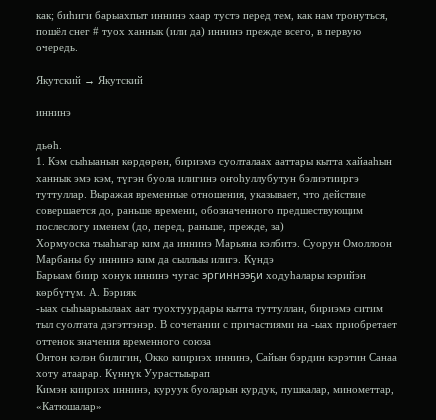как; биһиги барыахпыт иннинэ хаар тустэ перед тем, как нам тронуться, пошёл снег # туох ханнык (или да) иннинэ прежде всего, в первую очередь.

Якутский → Якутский

иннинэ

дьөһ.
1. Кэм сыһыанын көрдөрөн, бириэмэ суолталаах ааттары кытта хайааһын ханнык эмэ кэм, түгэн буола илигинэ оҥоһуллубутун бэлиэтииргэ туттуллар. Выражая временные отношения, указывает, что действие совершается до, раньше времени, обозначенного предшествующим послеслогу именем (до, перед, раньше, прежде, за)
Хормуоска тыаһыгар ким да иннинэ Марьяна кэлбитэ. Суорун Омоллоон
Марбаны бу иннинэ ким да сыллыы илигэ. Күндэ
Барыам биир хонук иннинэ чугас эргиннээҕи ходуһалары кэрийэн көрбүтүм. А. Бэрияк
-ыах сыһыарыылаах аат туохтуурдары кытта туттуллан, бириэмэ ситим тыл суолтата дэгэттэнэр. В сочетании с причастиями на -ыах приобретает оттенок значения временного союза
Онтон кэлэн билигин, Окко киириэх иннинэ, Сайын бэрдин кэрэтин Санаа хоту атаарар. Күннүк Уурастыырап
Кимэн киириэх иннинэ, куруук буоларын курдук, пушкалар, минометтар, «Катюшалар»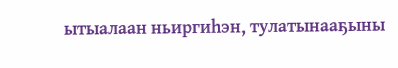ытыалаан ньиргиһэн, тулатынааҕыны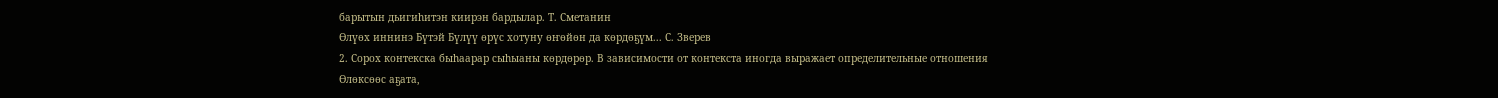барытын дьигиһитэн киирэн бардылар. Т. Сметанин
Өлүөх иннинэ Бүтэй Бүлүү өрүс хотуну өҥөйөн да көрдөҕүм... С. Зверев
2. Сорох контекска быһаарар сыһыаны көрдөрөр. В зависимости от контекста иногда выражает определительные отношения
Өлөксөөс аҕата,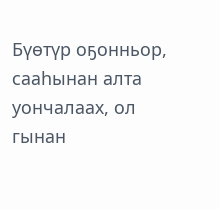Бүөтүр оҕонньор, сааһынан алта уончалаах, ол гынан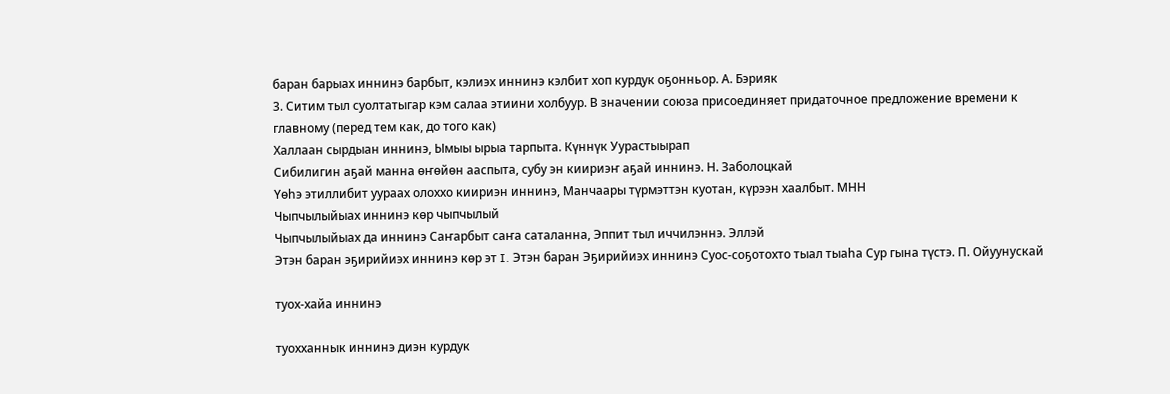баран барыах иннинэ барбыт, кэлиэх иннинэ кэлбит хоп курдук оҕонньор. А. Бэрияк
3. Ситим тыл суолтатыгар кэм салаа этиини холбуур. В значении союза присоединяет придаточное предложение времени к главному (перед тем как, до того как)
Халлаан сырдыан иннинэ, Ымыы ырыа тарпыта. Күннүк Уурастыырап
Сибилигин аҕай манна өҥөйөн ааспыта, субу эн киириэҥ аҕай иннинэ. Н. Заболоцкай
Үөһэ этиллибит уураах олоххо киириэн иннинэ, Манчаары түрмэттэн куотан, күрээн хаалбыт. МНН
Чыпчылыйыах иннинэ көр чыпчылый
Чыпчылыйыах да иннинэ Саҥарбыт саҥа саталанна, Эппит тыл иччилэннэ. Эллэй
Этэн баран эҕирийиэх иннинэ көр эт I. Этэн баран Эҕирийиэх иннинэ Суос-соҕотохто тыал тыаһа Сур гына түстэ. П. Ойуунускай

туох-хайа иннинэ

туохханнык иннинэ диэн курдук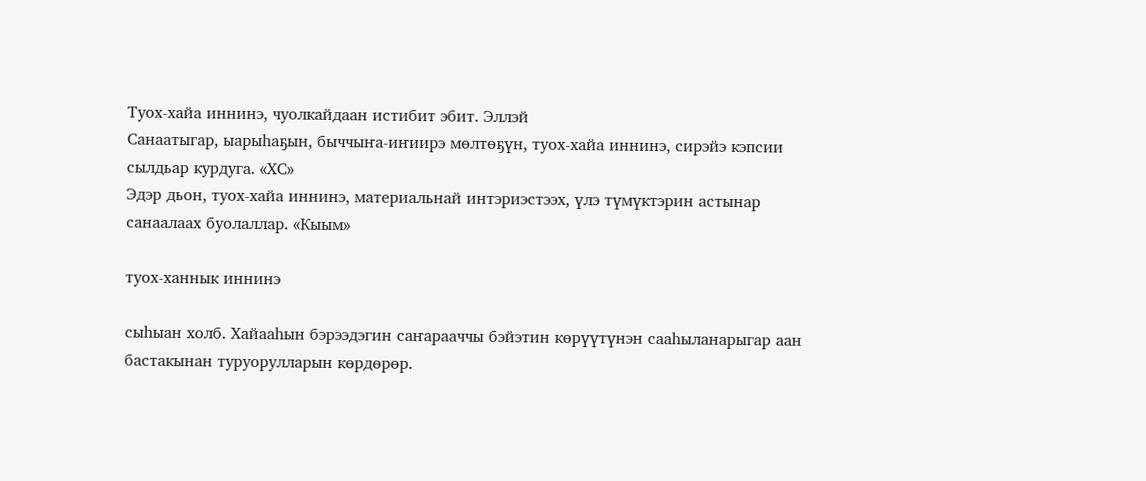Туох-хайа иннинэ, чуолкайдаан истибит эбит. Эллэй
Санаатыгар, ыарыһаҕын, быччыҥа-иҥиирэ мөлтөҕүн, туох-хайа иннинэ, сирэйэ кэпсии сылдьар курдуга. «ХС»
Эдэр дьон, туох-хайа иннинэ, материальнай интэриэстээх, үлэ түмүктэрин астынар санаалаах буолаллар. «Кыым»

туох-ханнык иннинэ

сыһыан холб. Хайааһын бэрээдэгин саҥарааччы бэйэтин көрүүтүнэн сааһыланарыгар аан бастакынан туруорулларын көрдөрөр.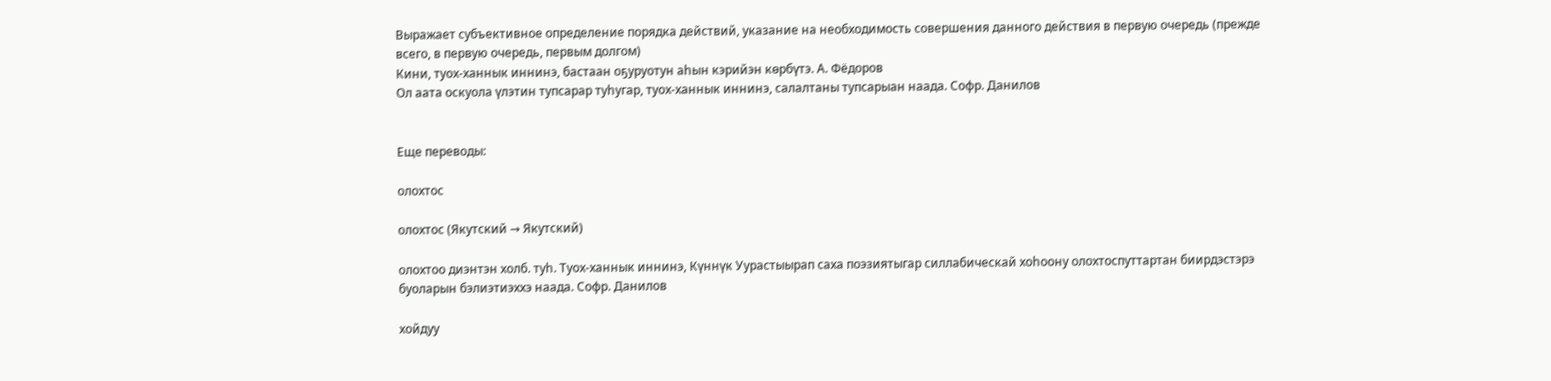Выражает субъективное определение порядка действий, указание на необходимость совершения данного действия в первую очередь (прежде всего, в первую очередь, первым долгом)
Кини, туох-ханнык иннинэ, бастаан оҕуруотун аһын кэрийэн көрбүтэ. А. Фёдоров
Ол аата оскуола үлэтин тупсарар туһугар, туох-ханнык иннинэ, салалтаны тупсарыан наада. Софр. Данилов


Еще переводы:

олохтос

олохтос (Якутский → Якутский)

олохтоо диэнтэн холб. туһ. Туох-ханнык иннинэ, Күннүк Уурастыырап саха поэзиятыгар силлабическай хоһоону олохтоспуттартан биирдэстэрэ буоларын бэлиэтиэххэ наада. Софр. Данилов

хойдуу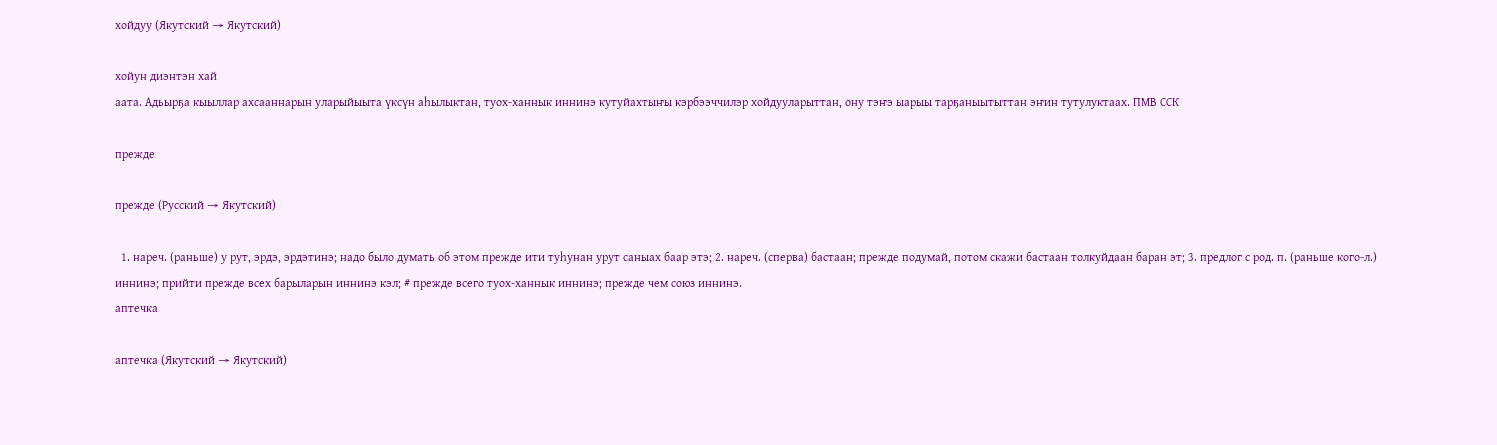хойдуу (Якутский → Якутский)

хойун диэнтэн хай
аата. Адьырҕа кыыллар ахсааннарын уларыйыыта үксүн аһылыктан, туох-ханнык иннинэ кутуйахтыҥы кэрбээччилэр хойдууларыттан, ону тэҥэ ыарыы тарҕаныытыттан эҥин тутулуктаах. ПМВ ССК

прежде

прежде (Русский → Якутский)

  1. нареч. (раньше) у рут, эрдэ, эрдэтинэ; надо было думать об этом прежде ити туһунан урут саныах баар этэ; 2. нареч. (сперва) бастаан; прежде подумай, потом скажи бастаан толкуйдаан баран эт; 3. предлог с род. п. (раньше кого-л.) иннинэ; прийти прежде всех барыларын иннинэ кэл; # прежде всего туох-ханнык иннинэ; прежде чем союз иннинэ.
аптечка

аптечка (Якутский → Якутский)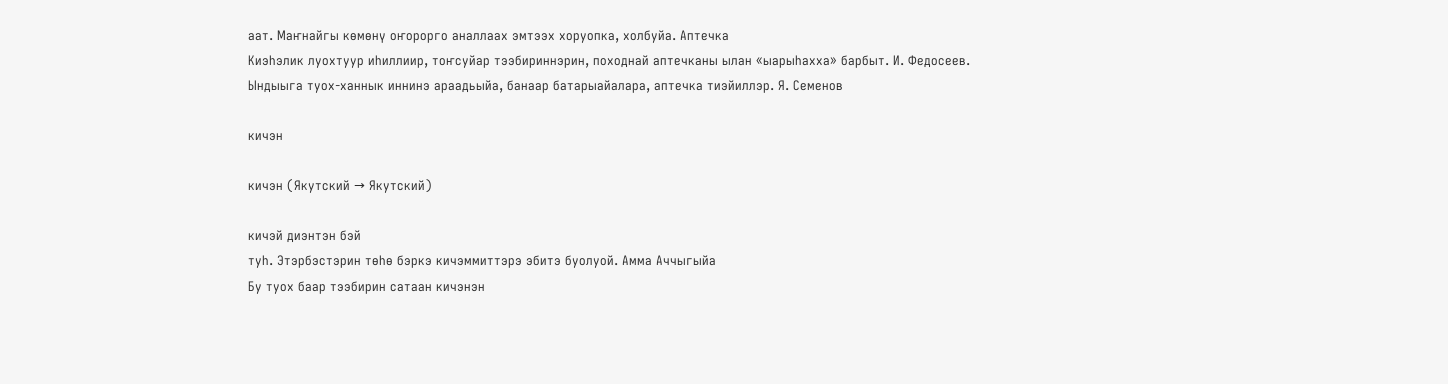аат. Маҥнайгы көмөнү оҥорорго аналлаах эмтээх хоруопка, холбуйа. Аптечка
Киэһэлик луохтуур иһиллиир, тоҥсуйар тээбириннэрин, походнай аптечканы ылан «ыарыһахха» барбыт. И. Федосеев. Ындыыга туох-ханнык иннинэ араадьыйа, банаар батарыайалара, аптечка тиэйиллэр. Я. Семенов

кичэн

кичэн (Якутский → Якутский)

кичэй диэнтэн бэй
туһ. Этэрбэстэрин төһө бэркэ кичэммиттэрэ эбитэ буолуой. Амма Аччыгыйа
Бу туох баар тээбирин сатаан кичэнэн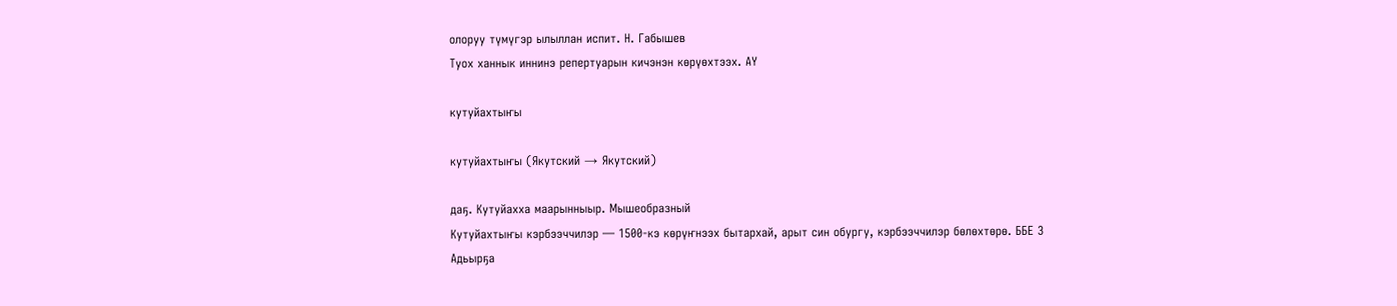олоруу түмүгэр ылыллан испит. Н. Габышев
Туох ханнык иннинэ репертуарын кичэнэн көрүөхтээх. АҮ

кутуйахтыҥы

кутуйахтыҥы (Якутский → Якутский)

даҕ. Кутуйахха маарынныыр. Мышеобразный
Кутуйахтыҥы кэрбээччилэр — 1500-кэ көрүҥнээх бытархай, арыт син обургу, кэрбээччилэр бөлөхтөрө. ББЕ З
Адьырҕа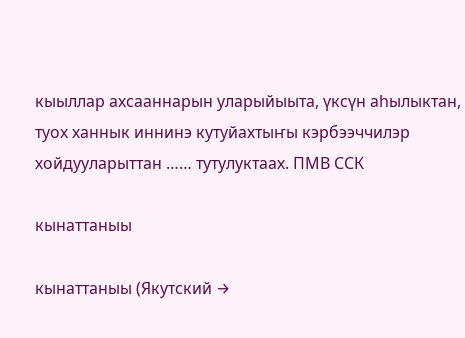кыыллар ахсааннарын уларыйыыта, үксүн аһылыктан, туох ханнык иннинэ кутуйахтыҥы кэрбээччилэр хойдууларыттан …… тутулуктаах. ПМВ ССК

кынаттаныы

кынаттаныы (Якутский →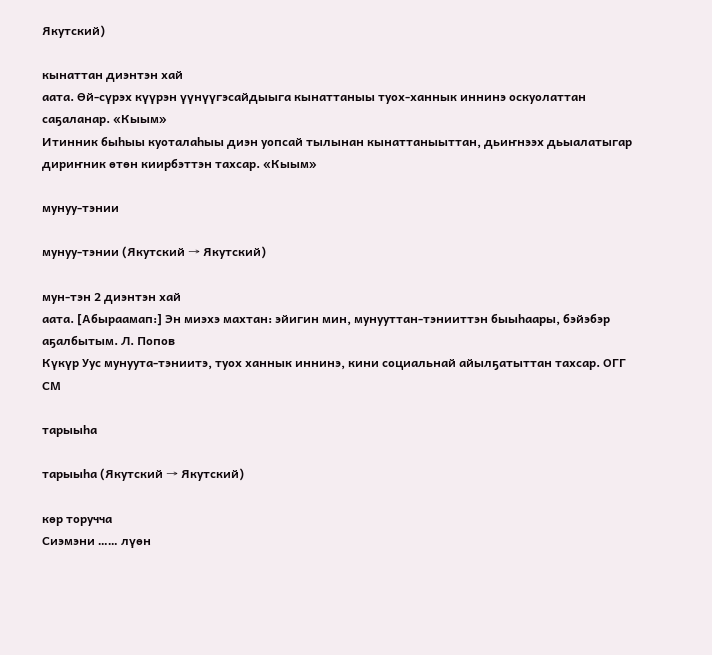Якутский)

кынаттан диэнтэн хай
аата. Өй-сүрэх күүрэн үүнүүгэсайдыыга кынаттаныы туох-ханнык иннинэ оскуолаттан саҕаланар. «Кыым»
Итинник быһыы куоталаһыы диэн уопсай тылынан кынаттаныыттан, дьиҥнээх дьыалатыгар дириҥник өтөн киирбэттэн тахсар. «Кыым»

мунуу-тэнии

мунуу-тэнии (Якутский → Якутский)

мун-тэн 2 диэнтэн хай
аата. [Абыраамап:] Эн миэхэ махтан: эйигин мин, мунууттан-тэнииттэн быыһаары, бэйэбэр аҕалбытым. Л. Попов
Күкүр Уус мунуута-тэниитэ, туох ханнык иннинэ, кини социальнай айылҕатыттан тахсар. ОГГ СМ

тарыыһа

тарыыһа (Якутский → Якутский)

көр торучча
Сиэмэни …… лүөн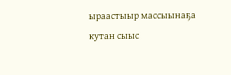ыраастыыр массыынаҕа кутан сыыс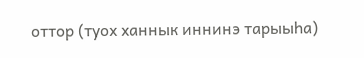оттор (туох ханнык иннинэ тарыыһа)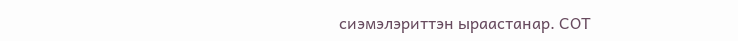сиэмэлэриттэн ыраастанар. СОТ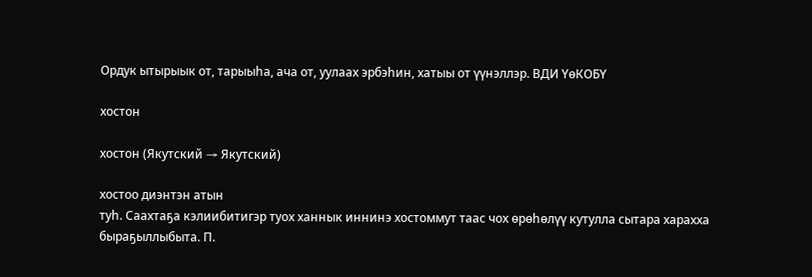Ордук ытырыык от, тарыыһа, ача от, уулаах эрбэһин, хатыы от үүнэллэр. ВДИ ҮөКОБҮ

хостон

хостон (Якутский → Якутский)

хостоо диэнтэн атын
туһ. Саахтаҕа кэлиибитигэр туох ханнык иннинэ хостоммут таас чох өрөһөлүү кутулла сытара харахха быраҕыллыбыта. П.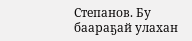Степанов. Бу баараҕай улахан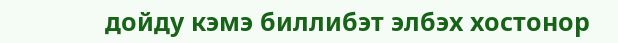дойду кэмэ биллибэт элбэх хостонор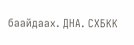баайдаах. ДНА. СХБКК